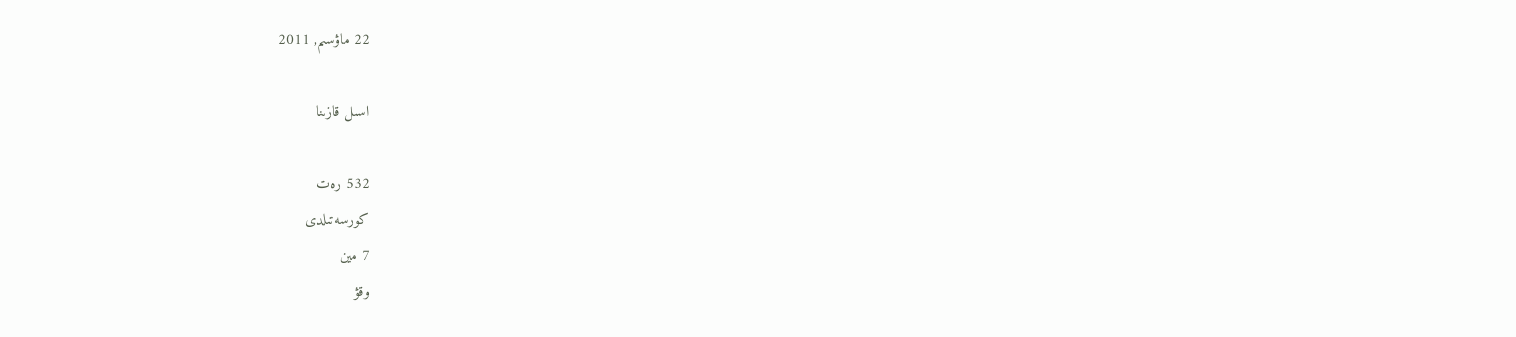22 ماۋسىم, 2011

اسىل قازىنا

532 رەت
كورسەتىلدى
7 مين
وقۋ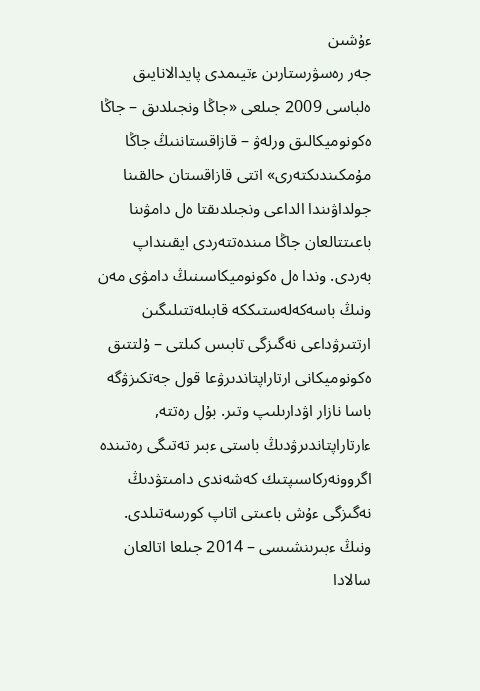ءۇشىن
جەر رەسۋرستارىن ءتيىمدى پايدالانايىق ەلباسى 2009 جىلعى «جاڭا ونجىلدىق – جاڭا ەكونوميكالىق ورلەۋ – قازاقستاننىڭ جاڭا مۇمكىندىكتەرى» اتتى قازاقستان حالقىنا جولداۋىندا الداعى ونجىلدىقتا ەل دامۋىنا باعىتتالعان جاڭا مىندەتتەردى ايقىنداپ بەردى. وندا ەل ەكونوميكاسىنىڭ دامۋى مەن ونىڭ باسەكەلەستىككە قابىلەتتىلىگىن ارتتىرۋداعى نەگىزگى تابىس كىلتى – ۇلتتىق ەكونوميكانى ارتاراپتاندىرۋعا قول جەتكىزۋگە باسا نازار اۋدارىلىپ وتىر. بۇل رەتتە, ءارتاراپتاندىرۋدىڭ باستى ءبىر تەتىگى رەتىندە اگروونەركاسىپتىك كەشەندى دامىتۋدىڭ نەگىزگى ءۇش باعىتى اتاپ كورسەتىلدى. ونىڭ ءبىرىنشىسى – 2014 جىلعا اتالعان سالادا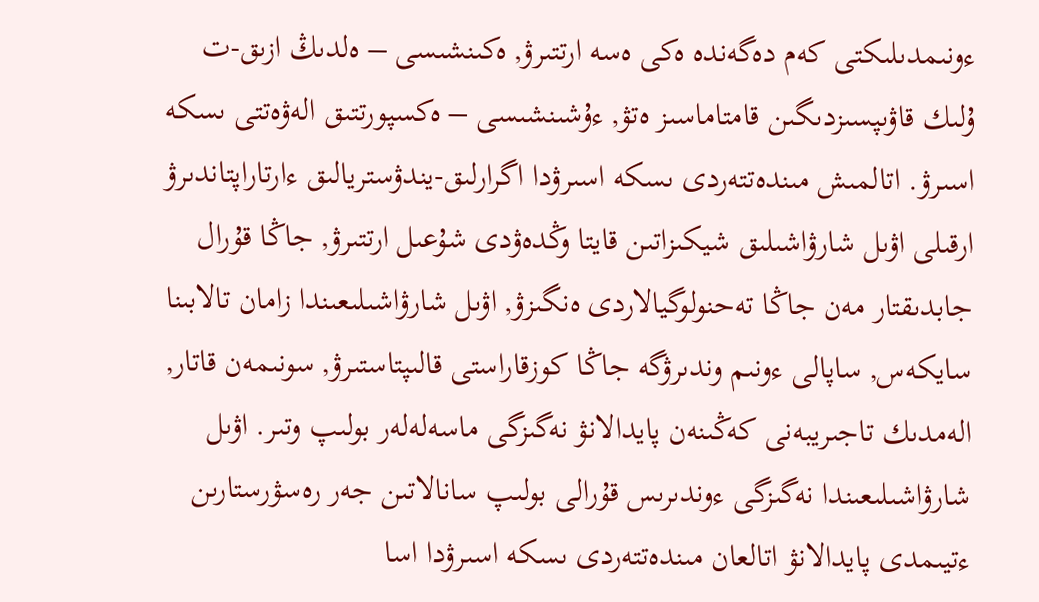ءونىمدىلىكتى كەم دەگەندە ەكى ەسە ارتتىرۋ, ەكىنشىسى – ەلدىڭ ازىق-ت ۇلىك قاۋىپسىزدىگىن قامتاماسىز ەتۋ, ءۇشىنشىسى – ەكسپورتتىق الەۋەتتى ىسكە اسىرۋ. اتالمىش مىندەتتەردى ىسكە اسىرۋدا اگرارلىق-يندۋستريالىق ءارتاراپتاندىرۋ ارقىلى اۋىل شارۋاشىلىق شيكىزاتىن قايتا وڭدەۋدى شۇعىل ارتتىرۋ, جاڭا قۇرال جابدىقتار مەن جاڭا تەحنولوگيالاردى ەنگىزۋ, اۋىل شارۋاشىلىعىندا زامان تالابىنا سايكەس, ساپالى ءونىم وندىرۋگە جاڭا كوزقاراستى قالىپتاستىرۋ, سونىمەن قاتار, الەمدىك تاجىريبەنى كەڭىنەن پايدالانۋ نەگىزگى ماسەلەلەر بولىپ وتىر. اۋىل شارۋاشىلىعىندا نەگىزگى ءوندىرىس قۇرالى بولىپ سانالاتىن جەر رەسۋرستارىن ءتيىمدى پايدالانۋ اتالعان مىندەتتەردى ىسكە اسىرۋدا اسا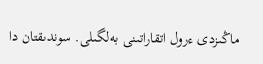ماڭىزدى ءرول اتقاراتىنى بەلگىلى. سوندىقتان دا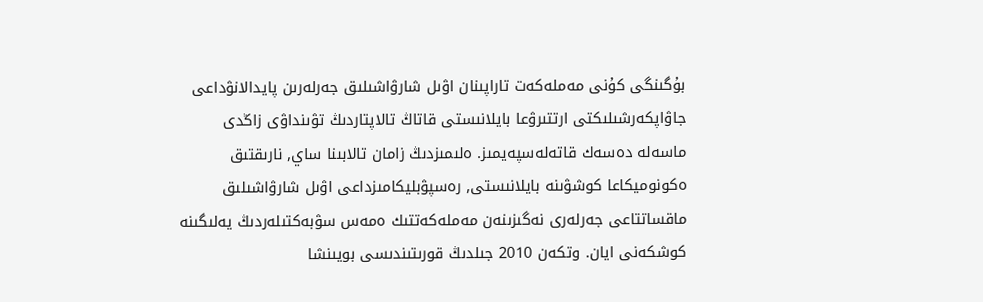بۇگىنگى كۇنى مەملەكەت تاراپىنان اۋىل شارۋاشىلىق جەرلەرىن پايدالانۋداعى جاۋاپكەرشىلىكتى ارتتىرۋعا بايلانىستى قاتاڭ تالاپتاردىڭ تۋىنداۋى زاڭدى ماسەلە دەسەك قاتەلەسپەيمىز. ەلىمىزدىڭ زامان تالابىنا ساي, نارىقتىق ەكونوميكاعا كوشۋىنە بايلانىستى, رەسپۋبليكامىزداعى اۋىل شارۋاشىلىق ماقساتتاعى جەرلەرى نەگىزىنەن مەملەكەتتىك ەمەس سۋبەكتىلەردىڭ يەلىگىنە كوشكەنى ايان. وتكەن 2010 جىلدىڭ قورىتىندىسى بويىنشا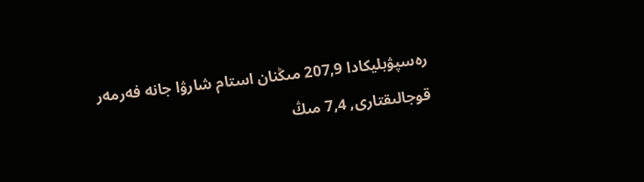رەسپۋبليكادا 207,9 مىڭنان استام شارۋا جانە فەرمەر قوجالىقتارى, 7,4 مىڭ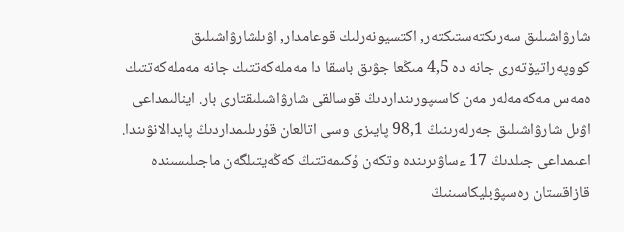شارۋاشىلىق سەرىكتەستىكتەر, اكتسيونەرلىك قوعامدار, اۋىلشارۋاشىلىق كووپەراتيۆتەرى جانە دە 4,5 مىڭعا جۋىق باسقا دا مەملەكەتتىك جانە مەملەكەتتىك ەمەس مەكەمەلەر مەن كاسىپورىنداردىڭ قوسالقى شارۋاشىلىقتارى بار. اينالىمداعى اۋىل شارۋاشىلىق جەرلەرىنىڭ 98,1 پايىزى وسى اتالعان قۇرىلىمداردىڭ پايدالانۋىندا. اعىمداعى جىلدىڭ 17 ءساۋىرىندە وتكەن ۇكىمەتتىڭ كەڭەيتىلگەن ماجىلىسىندە قازاقستان رەسپۋبليكاسىنىڭ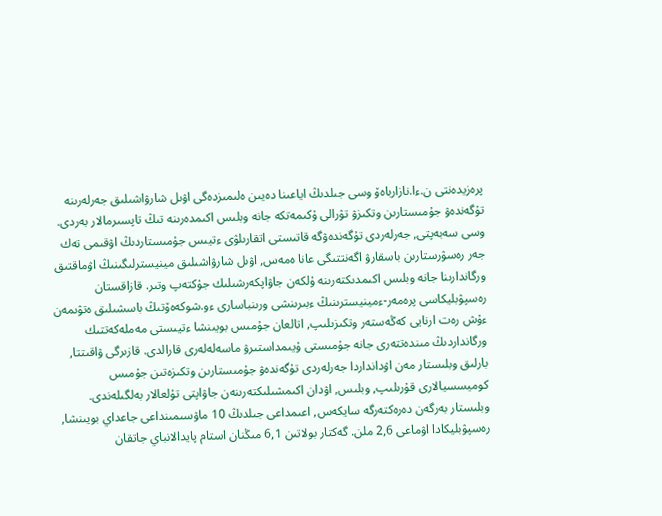پرەزيدەنتى ن.ءا.نازارباەۆ وسى جىلدىڭ اياعىنا دەيىن ەلىمىزدەگى اۋىل شارۋاشىلىق جەرلەرىنە تۇگەندەۋ جۇمىستارىن وتكىزۋ تۋرالى ۇكىمەتكە جانە وبلىس اكىمدەرىنە تىڭ تاپسىرمالار بەردى. وسى سەبەپتى, جەرلەردى تۇگەندەۋگە قاتىستى اتقارىلۋى ءتيىس جۇمىستاردىڭ اۋقىمى تەك جەر رەسۋرستارىن باسقارۋ اگەنتتىگى عانا ەمەس, اۋىل شارۋاشىلىق مينيسترلىگىنىڭ اۋماقتىق ورگاندارىنا جانە وبلىس اكىمدىكتەرىنە ۇلكەن جاۋاپكەرشىلىك جۇكتەپ وتىر. قازاقستان رەسپۋبليكاسى پرەمەر-ءمينيسترىنىڭ ءبىرىنشى ورىنباسارى ءو.شوكەەۆتىڭ باسشىلىق ەتۋىمەن ءۇش رەت ارنايى كەڭەستەر وتكىزىلىپ, اتالعان جۇمىس بويىنشا ءتيىستى مەملەكەتتىك ورگانداردىڭ مىندەتتەرى جانە جۇمىستى ۇيىمداستىرۋ ماسەلەلەرى قارالدى. قازىرگى ۋاقىتتا, بارلىق وبلىستار مەن اۋدانداردا جەرلەردى تۇگەندەۋ جۇمىستارىن وتكىزەتىن جۇمىس كوميسسيالارى قۇرىلىپ, وبلىس, اۋدان اكىمشىلىكتەرىنەن جاۋاپتى تۇلعالار بەلگىلەندى. وبلىستار بەرگەن دەرەكتەرگە سايكەس, اعىمداعى جىلدىڭ 10 ماۋسىمىنداعى جاعداي بويىنشا, رەسپۋبليكادا اۋماعى 2,6 ملن. گەكتار بولاتىن 6,1 مىڭنان استام پايدالانباي جاتقان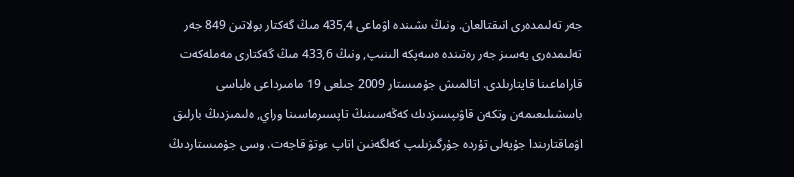جەر تەلىمدەرى انىقتالعان. ونىڭ ىشىندە اۋماعى 435,4 مىڭ گەكتار بولاتىن 849 جەر تەلىمدەرى يەسىز جەر رەتىندە ەسەپكە الىنىپ, ونىڭ 433,6 مىڭ گەكتارى مەملەكەت قاراماعىنا قايتارىلدى. اتالمىش جۇمىستار 2009 جىلعى 19 مامىرداعى ەلباسى باسشىلىعىمەن وتكەن قاۋىپسىزدىك كەڭەسىنىڭ تاپسىرماسىنا وراي, ەلىمىزدىڭ بارلىق اۋماقتارىندا جۇيەلى تۇردە جۇرگىزىلىپ كەلگەنىن اتاپ ءوتۋ قاجەت. وسى جۇمىستاردىڭ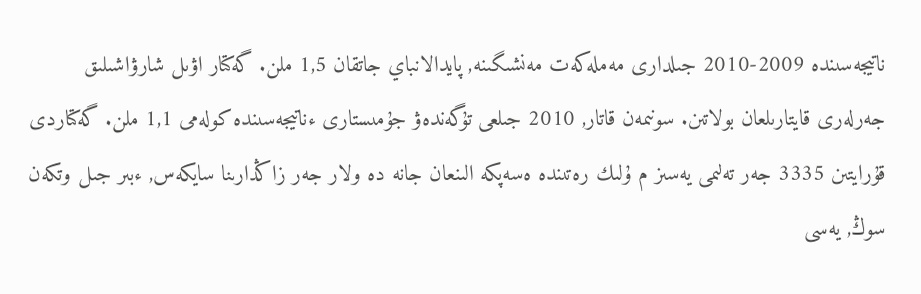ناتيجەسىندە 2009-2010 جىلدارى مەملەكەت مەنشىگىنە, پايدالانباي جاتقان 1,5 ملن. گەكتار اۋىل شارۋاشىلىق جەرلەرى قايتارىلعان بولاتىن. سونىمەن قاتار, 2010 جىلعى تۇگەندەۋ جۇمىستارى ءناتيجەسىندە كولەمى 1,1 ملن. گەكتاردى قۇرايتىن 3335 جەر تەلىمى يەسىز م ۇلىك رەتىندە ەسەپكە الىنعان جانە دە ولار جەر زاڭدارىنا سايكەس, ءبىر جىل وتكەن سوڭ, يەسى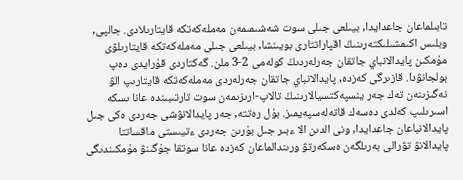تابىلماعان جاعدايدا, بيىلعى جىلى سوت شەشىمىمەن مەملەكەتكە قايتارىلادى. جالپى, وبلىس اكىمشىلىكتەرىنىڭ اقپاراتتارى بويىنشا, بيىلعى جىلى مەملەكەتكە قايتارىلۋى مۇمكىن پايدالانباي جاتقان جەرلەردىڭ كولەمى 2-3 ملن. گەكتاردى قۇرايدى دەپ بولجانۋدا. قازىرگى كەزدە, پايدالانباي جاتقان جەرلەردى مەملەكەتكە قايتارىپ الۋ نەگىزىنەن تەك جەر ينسپەكتسيالارىنىڭ تالاپ-ارىزىمەن سوت تارتىبىندە عانا ىسكە اسىرىلىپ كەلدى دەسەك قاتەلەسپەيمىز. بۇل رەتتە, جەر پايدالانۋشى جەردى ەكى جىل پايدالانباعان جاعدايدا, ونى الدىن الا ءبىر جىل بۇرىن جەردى ءتيىستى ماقساتتا پايدالانۋ تۋرالى بەرىلگەن ەسكەرتۋ ورىندالماعان كەزدە عانا سوتقا جۇگىنۋ مۇمكىندىگى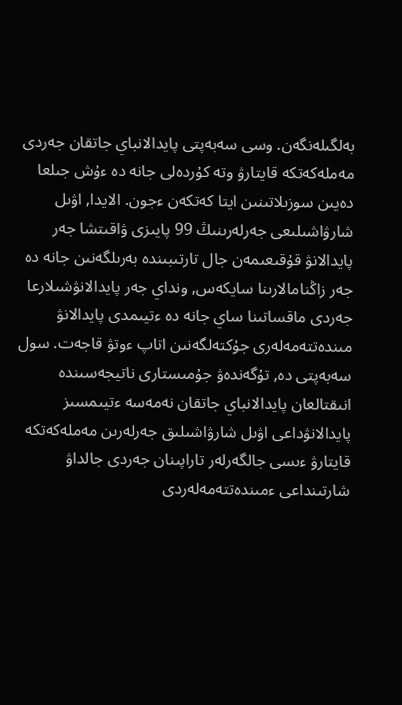بەلگىلەنگەن. وسى سەبەپتى پايدالانباي جاتقان جەردى مەملەكەتكە قايتارۋ وتە كۇردەلى جانە دە ءۇش جىلعا دەيىن سوزىلاتىنىن ايتا كەتكەن ءجون. الايدا, اۋىل شارۋاشىلىعى جەرلەرىنىڭ 99 پايىزى ۋاقىتشا جەر پايدالانۋ قۇقىعىمەن جال تارتىبىندە بەرىلگەنىن جانە دە جەر زاڭنامالارىنا سايكەس, ونداي جەر پايدالانۋشىلارعا جەردى ماقساتىنا ساي جانە دە ءتيىمدى پايدالانۋ مىندەتتەمەلەرى جۇكتەلگەنىن اتاپ ءوتۋ قاجەت. سول سەبەپتى دە, تۇگەندەۋ جۇمىستارى ناتيجەسىندە انىقتالعان پايدالانباي جاتقان نەمەسە ءتيىمسىز پايدالانۋداعى اۋىل شارۋاشىلىق جەرلەرىن مەملەكەتكە قايتارۋ ءىسى جالگەرلەر تاراپىنان جەردى جالداۋ شارتىنداعى ءمىندەتتەمەلەردى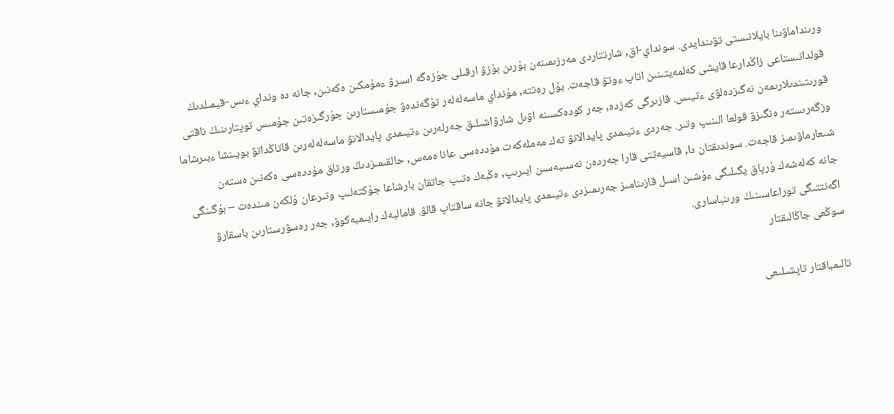ورىنداماۋىنا بايلانىستى تۋىندايدى. سونداي-اق, شارتتاردى مەرزىمىنەن بۇرىن بۇزۋ ارقىلى جۇزەگە اسىرۋ ءمۇمكىن ەكەنىن, جانە دە ونداي ءىس-قيمىلدىڭ قولدانىستاعى زاڭدارعا قايشى كەلمەيتىنىن اتاپ ءوتۋ قاجەت. بۇل رەتتە, مۇنداي ماسەلەلەر تۇگەندەۋ جۇمىستارىن جۇرگىزەتىن جۇمىس توپتارىنىڭ ناقتى قورىتىندىلارىمەن نەگىزدەلۋى ءتيىس. قازىرگى كەزدە, جەر كودەكسىنە اۋىل شارۋاشىلىق جەرلەرىن ءتيىمدى پايدالانۋ ماسەلەلەرىن قاتاڭداتۋ بويىنشا ءبىرشاما وزگەرىستەر ەنگىزۋ قولعا الىنىپ وتىر. جەردى ءتيىمدى پايدالانۋ تەك مەملەكەت مۇددەسى عانا ەمەس, حالقىمىزدىڭ ورتاق مۇددەسى ەكەنىن ەستەن شىعارماۋىمىز قاجەت. سوندىقتان دا, قاسيەتتى قارا جەردەن نەسىبەسىن ايىرىپ, ەڭبەك ەتىپ جاتقان بارشاعا جۇكتەلىپ وتىرعان ۇلكەن مىندەت – بۇگىنگى جانە كەلەشەك ۇرپاق يگىلىگى ءۇشىن اسىل قازىنامىز جەرىمىزدى ءتيىمدى پايدالانۋ جانە ساقتاپ قالۋ. قامالبەك رايىمبەكوۆ, جەر رەسۋرستارىن باسقارۋ  اگەنتتىگى توراعاسىنىڭ ورىنباسارى.
سوڭعى جاڭالىقتار

تالىمباقتار تاپشىلىعى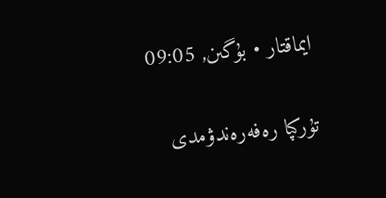ايماقتار • بۇگىن, 09:05

تۇركپا رەفەرەندۋمدى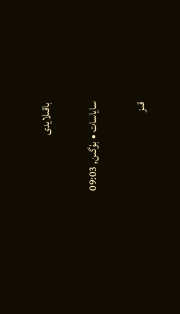باقىلايدى

ساياسات • بۇگىن, 09:03

قىز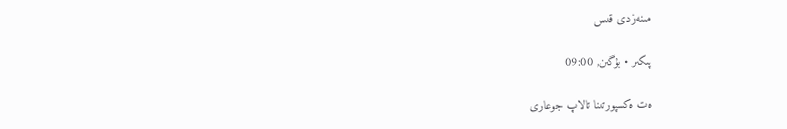مىنەزدى قىس

پىكىر • بۇگىن, 09:00

ەت ەكسپورتىنا تالاپ جوعارى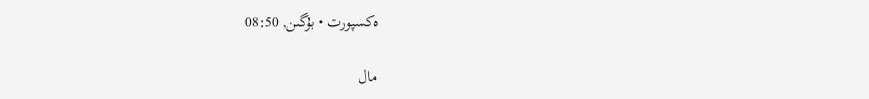ەكسپورت • بۇگىن, 08:50

مال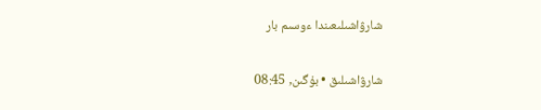شارۋاشىلىعىندا ءوسىم بار

شارۋاشىلىق • بۇگىن, 08:45